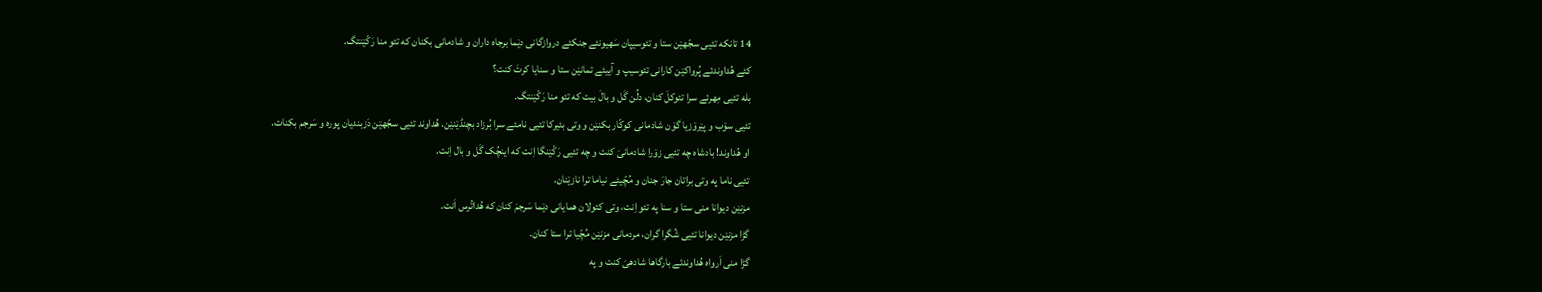14 تانکه تئیی سجّهێن ستا و تئوسیپان سَهیونئے جنکئے دروازگانی دێما برجاه داران و شادمانی بکنان که تئو منا رَکّێنتگ.
کئے هُداوندئے پُرواکێن کارانی تئوسیپ و آییئے تمانێن ستا و سنایا کرتَ کنت؟
بله تئیی مِهرئے سرا تئوکلَ کنان، دلُن گَل و بالَ بیت که تئو منا رَکّێنتگ.
تئیی سۆب و پێرۆزیا گۆن شادمانی کوکّار بکنێن و وتی بئیرکا تئیی نامئے سرا بُرزاد بچنڈێنێن. هُداوند تئیی سجّهێن دَزبندیان پوره و سَرجم بکنات.
او هُداوند! بادشاه چه تئیی زۆرا شادمانیَ کنت و چه تئیی رَکّێنگا اِنت که اینچُک گَل و بال اِنت.
تئیی ناما په وتی براتان جارَ جنان و مُچّیئے نیاما ترا نازێنان.
مزنێن دیوانا منی ستا و سنا په تئو اِنت، وتی کئولان همایانی دێما سَرجمَ کنان که هُداتُرس اَنت.
گڑا مزنێن دیوانا تئیی شُگرا گران، مردمانی مزنێن مُچّیا ترا ستا کنان.
گڑا منی اَرواه هُداوندئے بارگاها شادهیَ کنت و په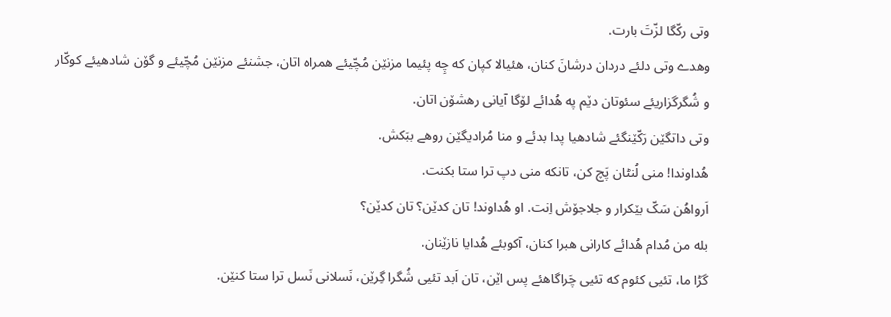وتی رکّگا لزّتَ بارت.
وهدے وتی دلئے دردان درشانَ کنان، هئیالا کپان که چِه پئیما مزنێن مُچّیئے همراه اتان، جشنئے مزنێن مُچّیئے و گۆن شادهیئے کوکّار و شُگرگزاریئے سئوتان دێم په هُدائے لۆگا آیانی رهشۆن اتان.
وتی داتگێن رَکّێنگئے شادهیا پدا بدئے و منا مُرادیگێن روهے ببَکش.
هُداوندا! منی لُنٹان پَچ کن، تانکه منی دپ ترا ستا بکنت.
اَرواهُن سَکّ بێکرار و جلاجۆش اِنت. او هُداوند! تان کدێن؟ تان کدێن؟
بله من مُدام هُدائے کارانی هبرا کنان، آکوبئے هُدایا نازێنان.
گڑا ما، تئیی کئوم که تئیی چَراگاهئے پس اێن، تان اَبد تئیی شُگرا گِرێن، نَسلانی نَسل ترا ستا کنێن.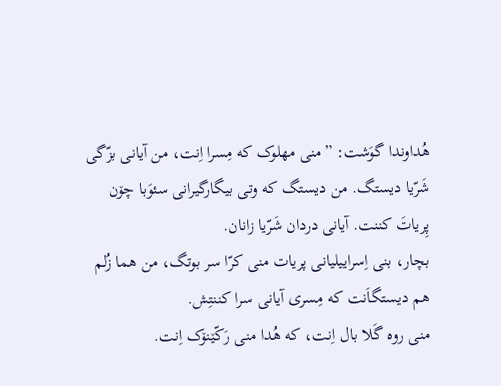هُداوندا گوَشت: ”منی مهلوک که مِسرا اِنت، من آیانی بزّگی شَرّیا دیستگ. من دیستگ که وتی بیگارگیرانی سئوَبا چۆن پِریاتَ کننت. آیانی دردان شَرّیا زانان.
بچار، بنی اِسراییلیانی پریات منی کرّا سر بوتگ، من هما زُلم هم دیستگاَنت که مِسری آیانی سرا کننتِش.
منی روه گَلا بال اِنت، که هُدا منی رَکّێنۆک اِنت.